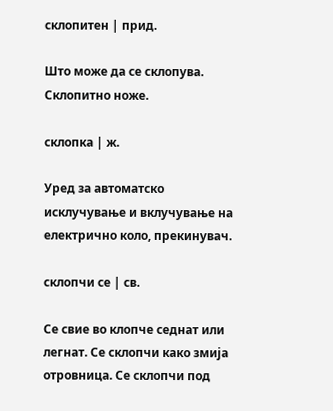склопитен | прид.

Што може да се склопува. Склопитно ноже.

склопка | ж.

Уред за автоматско исклучување и вклучување на електрично коло, прекинувач.

склопчи се | св.

Се свие во клопче седнат или легнат. Се склопчи како змија отровница. Се склопчи под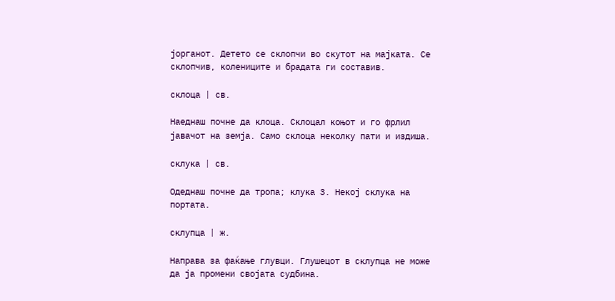јорганот. Детето се склопчи во скутот на мајката. Се склопчив, колениците и брадата ги составив.

склоца | св.

Наеднаш почне да клоца. Склоцал коњот и го фрлил јавачот на земја. Само склоца неколку пати и издиша.

склука | св.

Одеднаш почне да тропа; клука 3. Некој склука на портата.

склупца | ж.

Направа за фаќање глувци. Глушецот в склупца не може да ја промени својата судбина.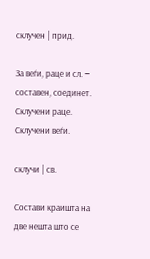склучен | прид.

За веѓи, раце и сл. ‒ составен, соединет. Склучени раце. Склучени веѓи.

склучи | св.

Состави краишта на две нешта што се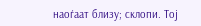наоѓаат близу; склопи. Тој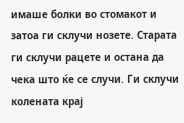имаше болки во стомакот и затоа ги склучи нозете. Старата ги склучи рацете и остана да чека што ќе се случи. Ги склучи колената крај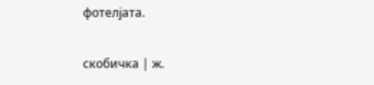фотелјата.

скобичка | ж.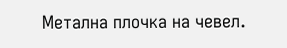Метална плочка на чевел.